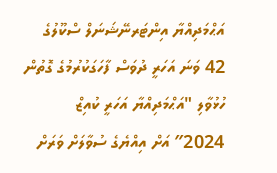އަޙްމަދިއްޔާ އިންޓަރނޭޝަނަލް ސްކޫލުގެ 42 ވަނަ އަހަރީ ދުވަސް ފާހަގަކުރުމުގެ ގޮތުން ހުޅުވާލި "އަޙްމަދިއްޔާ އަހަރީ ކުއިޒް 2024″ އަށް އިއްޔެގެ ސުވާލަށް ވަރަށް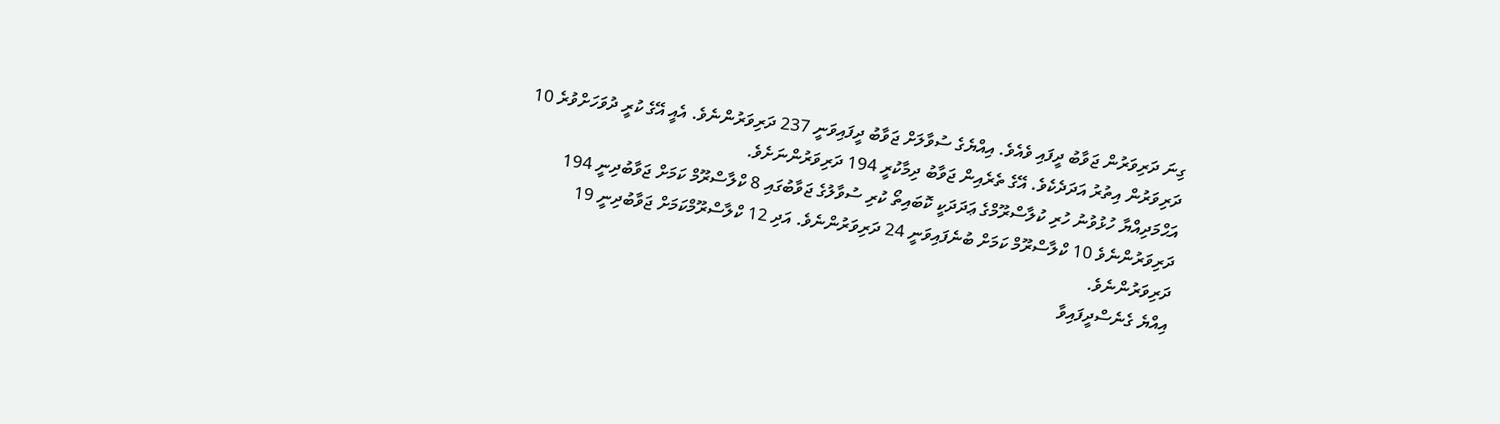ގިނަ ދަރިވަރުން ޖަވާބު ދީފައި ވެއެވެ. އިއްޔެގެ ސުވާލަށް ޖަވާބު ދީފައިވަނީ 237 ދަރިވަރުންނެވެ. އެއީ އޭގެ ކުރީ ދުވަހަށްވުރެ 10 ދަރިވަރުން އިތުރު އަދަދެކެވެ. އޭގެ ތެރެއިން ޖަވާބު ދިމާކުރީ 194 ދަރިވަރުންނަށެވެ.
އަޙްމަދިއްޔާ ހުޅުވުނު ހުރި ކުލާސްރޫމްގެ ޢަދަދަކީ ކޮބައިތޯ ކުރި ސުވާލުގެ ޖަވާބުގައި 8 ކްލާސްރޫމް ކަމަށް ޖަވާބުދިނީ 194 ދަރިވަރުންނެވެ 10 ކްލާސްރޫމް ކަމަށް ބުނެފައިވަނީ 24 ދަރިވަރުންނެވެ. އަދި 12 ކްލާސްރޫމްކަމަށް ޖަވާބުދިނީ 19 ދަރިވަރުންނެވެ.
އިއްޔެ ގެނެސްދީފައިވާ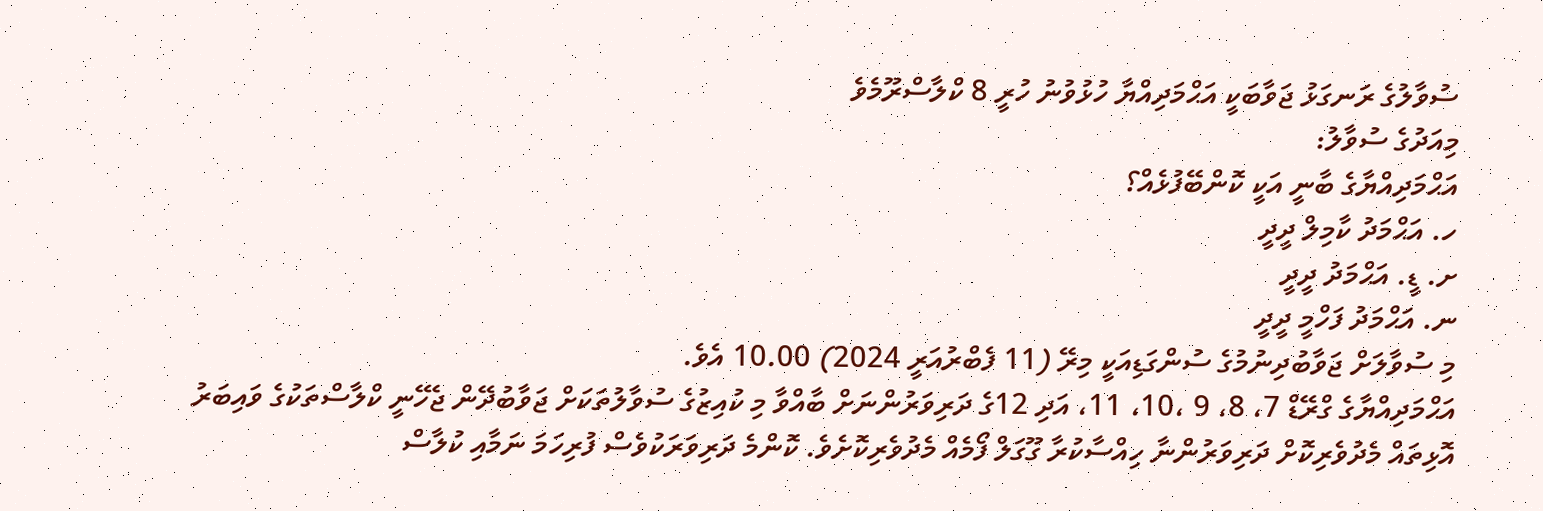ސުވާލުގެ ރަނގަޅު ޖަވާބަކީ އަޙްމަދިއްޔާ ހުޅުވުނު ހުރީ 8 ކްލާސްރޫމެވެ
މިއަދުގެ ސުވާލު:
އަޙްމަދިއްޔާގެ ބާނީ އަކީ ކޮންބޭފުޅެއް؟
ހ. އަޙްމަދު ކާމިލް ދީދީ
ށ. ޑީ. އަޙްމަދު ދީދީ
ނ. އަޙްމަދު ފަހްމީ ދީދީ
މި ސުވާލަށް ޖަވާބުދިނުމުގެ ސުންގަޑިއަކީ މިރޭ (11 ފެބްރުއަރީ 2024) 10.00 އެވެ.
އަޙްމަދިއްޔާގެ ގްރޭޑް 7، 8، 9 ،10، 11، އަދި 12ގެ ދަރިވަރުންނަށް ބާއްވާ މި ކުއިޒުގެ ސުވާލުތަކަށް ޖަވާބުދޭން ޖެހޭނީ ކްލާސްތަކުގެ ވައިބަރު އޮޅިތައް މެދުވެރިކޮށް ދަރިވަރުންނާ ހިއްސާކުރާ ގޫގަލް ފޯމެއް މެދުވެރިކޮށެވެ. ކޮންމެ ދަރިވަރަކުވެސް ފުރިހަމަ ނަމާއި ކުލާސް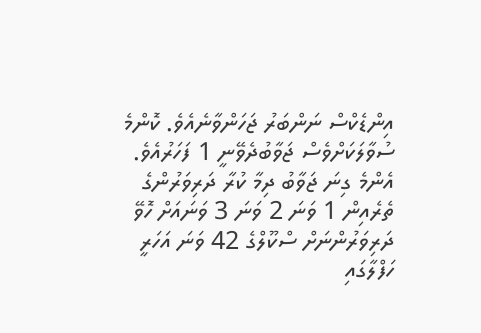އިންޑެކްސް ނަންބަރު ޖަހަންވާނެއެވެ. ކޮންމެ ސުވާލަކަށްވެސް ޖަވާބުދެވޭނީ 1 ފަހަރުއެވެ. އެންމެ ގިނަ ޖަވާބު ދިމާ ކުރާ ދަރިވަރުންގެ ތެރެއިން 1 ވަނަ 2 ވަނަ 3 ވަނައަށް ހޮވޭ ދަރިވަރުންނަށް ސްކޫލްގެ 42 ވަނަ އަހަރީ ހަފްލާގައި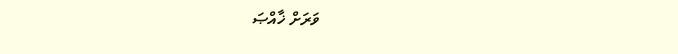ވަރަށް ޚާއްޞަ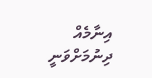އިނާމެއް ދިނުމަށްވަނީ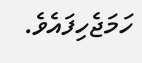ހަމަޖެހިފައެވެ.